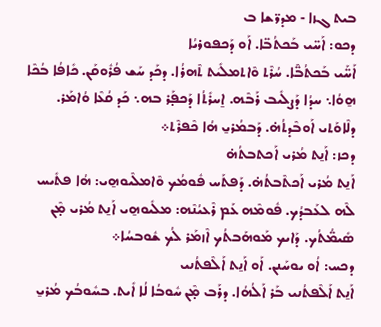ܒܝܬ ܓܙܐ - ܡܕܪ̈ܫܐ ܒ
ܕܟܘ: ܐܰܚ̈ܝ ܒܰܟܬܳܒ̈ܐ. ܐܰܘ ܕܰܟܦܘܪܝܳܐ
ܐܰܚ̈ܰܝ ܒܰܟܬܳܒ̈ܶܐ. ܚܳܪܶܬ ܘܶܐܬܡܠܺܝܿܬ ܬܶܗܪܳܐ. ܕܟܰܕ ܚܰܫ ܦܳܪܽܘܩܰܢ. ܟܺܐܦܳܐ ܒܳܟܶܐ ܗ̱ܘܳܐ܆ ܚܕܳܐ ܕܰܨܠܺܝܒ ܪܰܒܶܗ. ܐ̱ܚܪܺܬܳܐ ܕܰܟܦ̣ܰܪ ܒܗ܆ ܟܰܕ ܩܳܥܶܐ ܘܳܐܡܰܪ. ܕܠܶܐܘܰܬܝ ܐܰܘܒܶܕܬܳܗ̇. ܕܰܒܡܳܪܝ̱ ܗܳܐ ܟܶܦܪܶܬ܀
ܕܟܙ: ܐܰܢ̱ܬ ܡܳܪܝ ܐܰܟܬܒܬܳܗ̇
ܐܰܢ̱ܬ ܡܳܪܝ ܐܰܟܬܶܒܬܳܗ̇. ܕܰܦܬܰܚ ܦܽܘܡܳܟ ܘܶܐܡܠܶܝܘܗ̱ܝ: ܗܳܐ ܦܬܺܝܚ ܠܶܗ ܠܥܰܒܕܳܟ. ܦܽܘܡܶܗ ܥܰܡ ܪܶܥܝܳܢܶܗ: ܡܠܺܝܘܗ̱ܝ ܐܰܢ̱ܬ ܡܳܪܝ ܡ̣ܶܢ ܣܺܝܡ̈ܳܬܳܟ. ܕܰܐܝܟ ܡܰܘܗܰܒܬܳܟ ܐܶܙܡܰܪ ܠܳܟ ܫܽܘܒܚܳܐ܀
ܕܟܚ: ܐܳܘ ܝܘܚܰܢܢ. ܐܰܘ ܐܰܢ̱ܬ ܐܰ‌ܠܶܦܬܳܢܝ
ܐܰܢ̱ܬ ܐܰ‍ܠܶܦܬܳܢܝ ܒܰܪ ܐܰ‌ܠܳܗܳܐ. ܕܪܰܒ ܡ̣ܶܢ ܚܽܘܒܳܐ ܠܳܐ ܐܺܝܬ. ܒܚܽܘܒܳܟ ܡܳܪܝ̱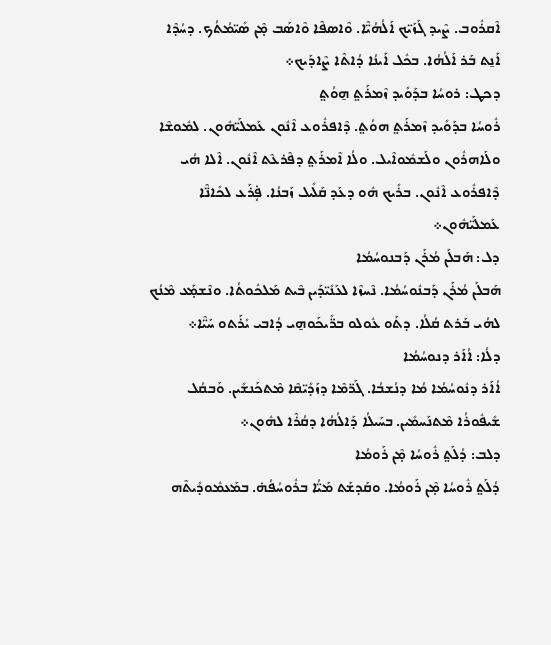ܐܶܩܪܽܘܒ. ܨܶܝܕ ܓܰܙܰܝ̈ܟ ܐܰ‌ܠܳܗܳܝ̈ܶܐ. ܘܶܐܣܦܶܐ ܘܶܐܣܰܒ ܡ̣ܶܢ ܣܺܝ̈ܡܳܬܳܟ. ܕܚܳܕܶܐ ܐܰܢ̱ܬ ܒܰܪ ܐܰ‌ܠܳܗܳܐ. ܒܟܽܠ ‌ܐܰܝܢܳܐ ܕܳܐܬܶܐ ܨܶܐܕܰܝܟ܀
ܕܟܛ: ܪܘܚܳܐ ܒܕܰܘܺܝܕ ܙܶܡܪܰܬ݀ ܗ̱ܘܳܬ݀
ܪܽܘܚܳܐ ܒܕܰܘܺܝܕ ܙܶܡܪܰܬ݀ ܗܘܳܬ݀. ܕܶܐܦܪܽܘܥ ܐܶܢܽܘܢ ܥܰܡܠܰܝ̈ܗܽܘܢ. ܠܡܽܘܫܶܐ ܘܠܰܐܗܪܽܘܢ ܘܠܰܫܡܽܘܐܶܝܠ. ܘܠܳܐ ܐܶܡܪܰܬ݀ ܕܦܶܪܥܶܬ ܐܶܢܽܘܢ. ܐܶܠܐ ܗܳܝ ܕܶܐܦܪܽܘܥ ܐܶܢܽܘܢ. ܒܪܺܝܟ ܗܽܘ ܕܥܰܕ ܩܰܠܺܝܠ ܙܰܒܢܳܐ. ܦܴ̇ܪܰܥ ܠܟܺܐܢ̈ܶܐ ܥܰܡܠܰܝ̈ܗܽܘܢ܀
ܕܠ: ܗܰܒܠܰܢ ܡܳܪܰܢ ܕܰܒܢܘܚܳܡܳܐ
ܗܰܒܠܰܢ ܡܳܪܰܢ ܕܰܒܢܽܘܚܳܡܳܐ. ܢܶܚܙܶܐ ܠܥܰܢܺܝ̈ܕܰܝܢ ܒܶܝܬ ܡܰܠܟܽܘܬܳܐ. ܘܢܶܫܡ̣ܰܥ ܡܶܢܳܟ ܠܗܳܝ ܒܰܪܬ ܩܳܠܳܐ. ܕܬܰܘ ܥܽܘܠܘ ܒܪ̈ܺܝܟܰܘܗ̱ܝ ܕܳܐܒܝ ܝܺܪܰܬܘ ܚܰܝ̈ܶܐ܀
ܕܠܳܐ: ܐܳܐܰܪ ܕܢܘܚܳܡܳܐ
ܐܳܐܰܪ ܕܢܽܘܚܳܡܳܐ ܡܳܐ ܕܢܳܫܒܳܐ. ܓܰܪ̈ܡܶܐ ܕܙܰܕܺܝ̈ܩܶܐ ܡܶܬܟܰܢܫܺܝܢ. ܘܰܒܩܳܠ ܫܺܝܦܽܘܪܳܐ ܡܶܬܢܰܚܡܺܝܢ. ܒܚܰܝܠܳܐ ܕܰܐܠܳܗܳܐ ܕܩܳܪܶܐ ܠܗܽܘܢ܀
ܕܠܒ: ܕܳܠܰܬ݀ ܪܽܘܚܳܐ ܡ̣ܶܢ ܪܰܘܡܳܐ
ܕܳܠܰܬ݀ ܪܽܘܚܳܐ ܡ̣ܶܢ ܪܰܘܡܳܐ. ܘܩܰܕܫܰܬ ܡܰܝ̈ܳܐ ܒܪܽܘܚܳܦܳܗ̇. ܒܡܰܥܡܽܘܕܺܝܬܶܗ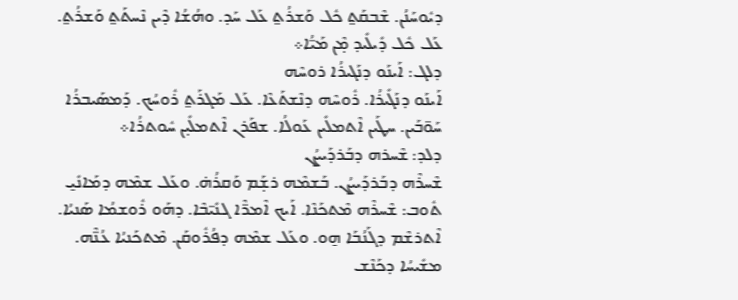ܕܝܽܘܚܰܢܳܢ. ܫܶܒܩܰܬ݀ ܟܽܠ ܘܰܫܪܳܬ݀ ܥܰܠ ܚܰܕ. ܘܗܳܫܳܐ ܕܶܝܢ ܢܶܚܬܰܬ݀ ܘܰܫܪܳܬ݀. ܥܰܠ ܟܽܠ ܕܺܝܠܺܝܕ ܡ̣ܶܢ ܡܰܝ̈ܳܐ܀
ܕܠܓ: ܐܰܝܢܰܘ ܕܢܰܓܝܪܳܐ ܪܘܚܶܗ
ܐܰܝܢܰܘ ܕܢܰܓܺܝܪܳܐ. ܪܽܘܚܶܗ ܕܢܶܫܬܰܥܶܐ. ܥܰܠ ܡܰܓܪܰܬ݀ ܪܽܘܚܳܟ. ܕܰܡܣܰܝܒܪܳܐ ܚܰܘ̈ܒܰܝܢ. ܚܛܰܝܢ ܐܶܬܡܠܺܝܢ ܥܰܘܠܳܐ. ܫܦܰܪܢ ܐܶܬܡܠܺܝ̣ܢ ܚܽܘܬܪܳܐ܀
ܕܠܕ: ܫܶܚܪܗ ܕܒܰܪܕܰܝܨܳܢ
ܫܶܚܪܶܗ ܕܒܰܪܕܰܝܨܳܢ. ܒܰܫܡܶܗ ܪܫ̣ܰܡ ܘܰܩܪܳܗ̇. ܘܥܰܠ ܫܡܶܗ ܕܡܰܐܢܺܝ̱ ܬܽܘܒ: ܫܶܚܪܶܗ ܡܶܬܟܰܢܶܐ. ܐܰܝܟ ܐܶܡܪ̈ܶܐ ܓܢܺܝ̈ܒܶܐ. ܕܗܰܘ ܪܽܘܫܡܳܐ ܣܰܢܝܳܐ. ܐܶܬܪܫܶܡ ܕܓܰܢܳܒܰܐ ܗ̱ܘ. ܘܥܰܠ ܫܡܶܗ ܕܦܳܪܽܘܩܰܢ. ܡܶܬܟܰܢܝܳܐ ܥܳܢ̈ܶܗ. ܡܫܺܝܚܳܐ ܕܟܰܢܶܫ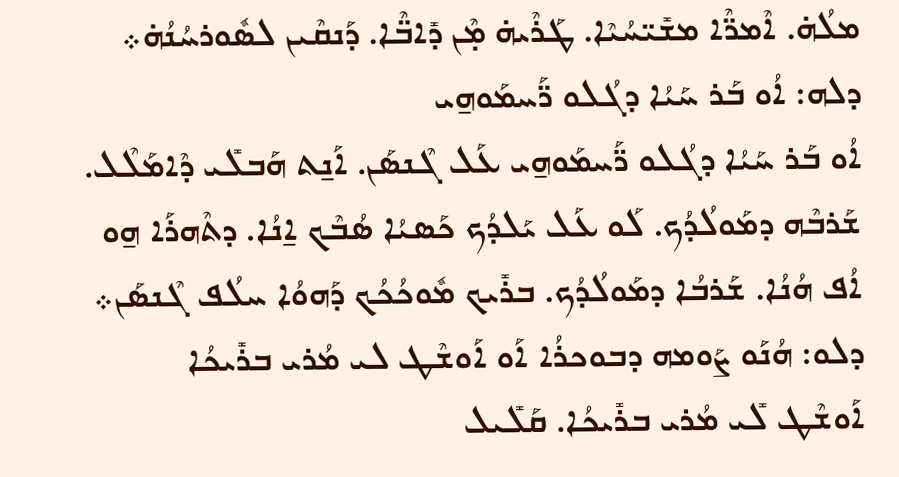ܡܠܳܗ̇. ܐܶܡܪ̈ܶܐ ܡܫܺܝ̈ܚܳܝܶܐ. ܛܰܪܶܝܗ̇ ܡ̣ܶܢ ܕܺܐܒ̈ܶܐ. ܕܰܢܩܶܝܢ ܠܣܽܘܪܚܳܢܳܗ̇܀
ܕܠܗ: ܐܳܘ ܒܰܪ ܚܰܝܳܐ ܕܓܳܠܘ ܪ̈ܰܚܡܰܘܗ̱ܝ
ܐܳܘ ܒܰܪ ܚܰܝܳܐ ܕܓܳܠܘ ܪ̈ܰܚܡܰܘܗ̱ܝ ܥܰܠ ܓܶܢܣܰܢ. ܐܰܢ̱ܬ ܗܰܒܠܺܝ ܕܶܐܡܰܠܶܠ. ܫܰܪܒܶܗ ܕܡܰܘܠܳܕܳܟ. ܠܰܘ ܥܰܠ ܝܰܠܕܳܟ ܟܰܣܝܳܐ ܣܳܒܶܟ ܐ̱ܢܳܐ. ܕܬܶܗܪܰܐ ܗ̱ܘ ܐܳܦ ܗܳܢܳܐ. ܫܰܪܒܳܐ ܕܡܰܘܠܳܕܳܟ. ܒܪܺܝܟ ܡܽܘܟܳܟܳܟ ܕܰܗܘܳܐ ܚܠܳܦ ܓܶܢܣܰܢ܀
ܕܠܘ: ܗܳܢܰܘ ܨܰܘܡܗ ܕܒܘܟܪܳܐ ܐܰܘ ܐܰܘܫܶܛ ܠܝ ܡܳܪܝ ܒܪܺܝܟܳܐ
ܐܰܘܫܶܛ ܠܺܝ ܡܳܪܝ ܒܪܺܝܟܳܐ. ܩܰܠܺܝܠ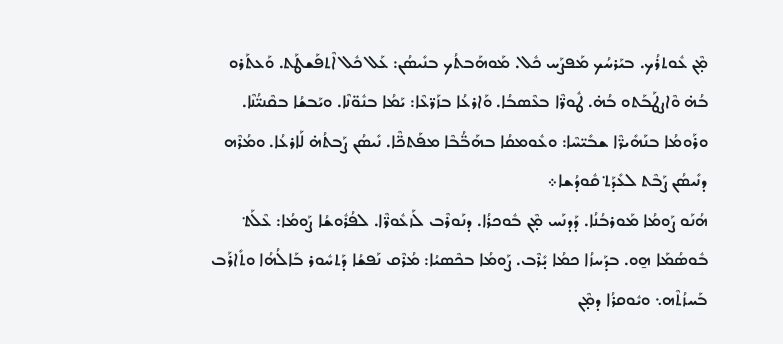ܡ̣ܶܢ ܥܽܘܬܪܳܟ. ܒܝܰܪܚܳܟ ܡܰܦܨܰܚ ܟܽܠ. ܡܰܘܗܰܒܬܳܟ ܒܢܺܝܣܳܢ: ܥܰܠ ܟܽܠ ‌ܐܶܬܦܰܫܛܰܬ. ܘܰܥܬܰܪܘ ܒܳܗ̇ ܘܶܐܨܛܰܒܰܬܘ ܒܳܗ̇. ܛܽܘܪ̈ܶܐ ܒܥܶܣܒܳܐ. ܘܰܐܪܥܳܐ ܒܙܰܪ̈ܥܶܐ: ܝܰܡܳܐ ܒܢܽܘ̈ܢܶܐ. ܘܝܰܒܫܳܐ ܒܩܶܢܝ̈ܳܢܶܐ. ܘܪܰܘܡܳܐ ܒܢܰܗܺܝܪ̈ܶܐ ܫܒܺܝ̈ܚܶܐ: ܘܥܽܘܡܩܳܐ ܒܗܰܒ̈ܳܒܶܐ ܡܦܰܬܟ̈ܶܐ. ܢܺܝܣܳܢ ܨܰܒܬܳܗ̇ ܠܰܐܪܥܳܐ. ܘܡܳܪܶܗ ܕܢܺܝܣܳܢ ܨܰܒܶܬ ܠܥܺܕܰܬ݀ ܩܽܘܕܳܫܐ܀
ܗܳܢܰܘ ܨܰܘܡܳܐ ܡܰܘܪܒܳܢܳܐ. ܕܰܕܢܰܚ ܡ̣ܶܢ ܒܽܘܟܪܳܐ. ܕܢܰܘܪܶܒ ܠܰܙܥܽܘܪ̈ܶܐ. ܠܦܳܪܽܘܫܳܐ ܨܰܘܡܳܐ: ܥܶܠܰܬ݀ ܒܽܘܣܳܡܰܐ ܗ̱ܘ. ܒܕܰܚܙܳܐ ܟܡܳܐ ܝ̣ܺܪܶܒ. ܨܰܘܡܳܐ ܒܟܶܣܝܳܐ: ܡܳܪܶܩ ܢܰܦܫܳܐ ܕܰܬܚܽܘܪ ܒܰܐܠܳܗܳܐ ܘܬܺܐܪܰܒ ܒܰܚܙܳܬܶܗ܆ ܘܝܽܘܩܪܳܐ ܕܡ̣ܶܢ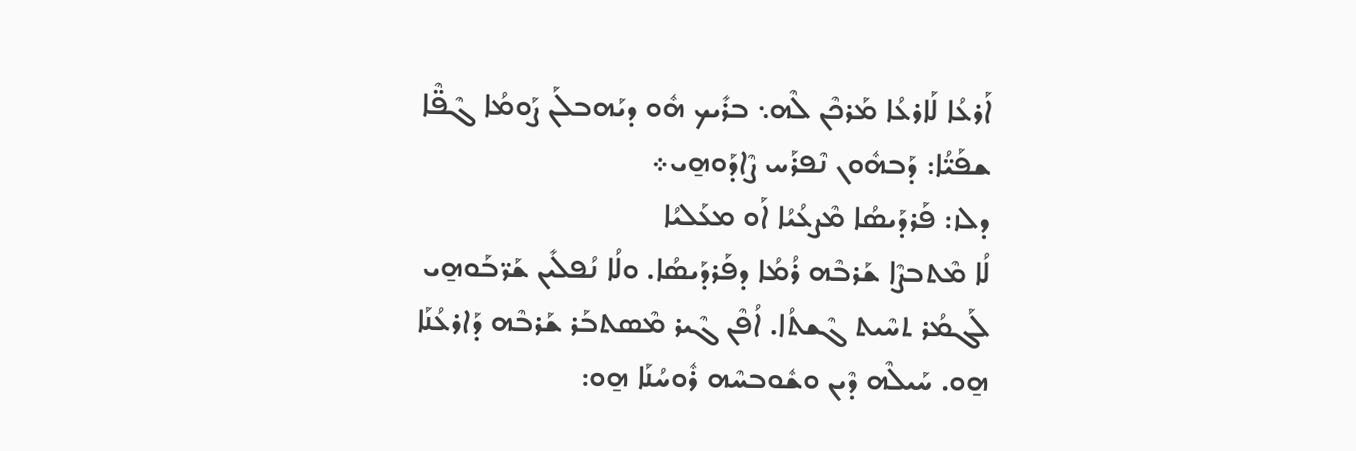ܐܰܪܥܳܐ ܠܰܐܪܥܳܐ ܡܰܪܟܶܢ ܠܶܗ܆ ܒܪܺܝܟ ܗܽܘ ܕܝܰܗܒܠܰܢ ܨܰܘܡܳܐ ܓܶܦ̈ܶܐ ܫܦܰܝ̈ܳܐ: ܕܰܒܗܽܘܢ ܢܶܦܪܰܚ ܨܶܐܕܰܘܗ̱ܝ܀
ܕܠܙ: ܦܰܪܕܰܝܣܳܐ ܡܶܨܥܳܝܳܐ ܐܰܘ ܡܥܰܠܝܳܐ
ܠܳܐ ܡܶܬܒܨܶܐ ܫܰܪܒܶܗ ܪܳܡܳܐ ܕܦܰܪܕܰܝܣܳܐ. ܘܠܳܐ ܢܳܦܠܺܝܢ ܫܰܪ̈ܒܰܘܗ̱ܝ ܠܰܓܡܳܪ ܬܚܶܝܬ ܓܶܫܬܳܐ. ܐܳܦܶܢ ܓܶܝܪ ܡܶܣܬܒܰܪ ܫܰܪܒܶܗ ܕܰܐܪܥܳܢܰܐ ܗ̱ܘ. ܚܰܝܠܶܗ ܕܶܝܢ ܘܫܽܘܒܚܶܗ ܪܽܘܚܳܢܰܐ ܗ̱ܘ: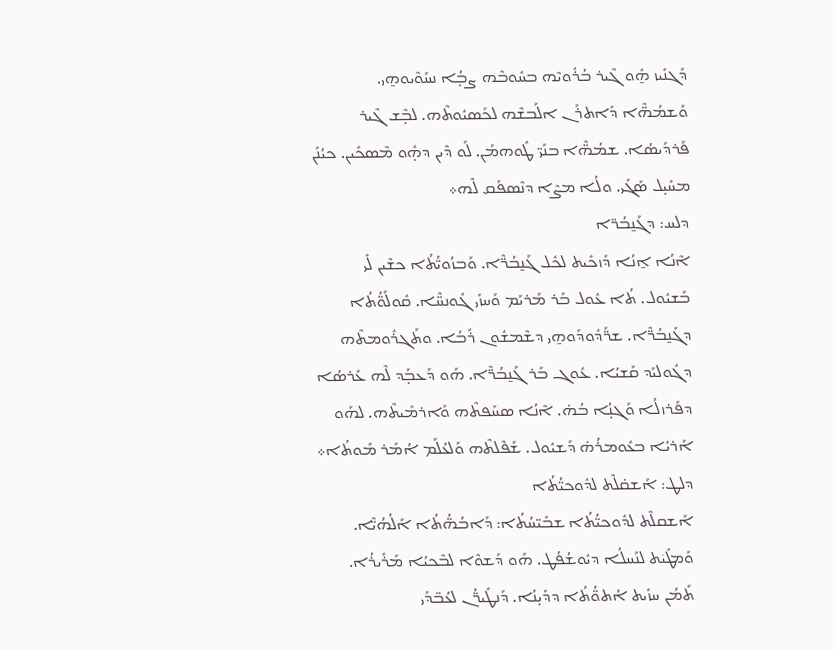ܕܰܓܢܺܝܙ ܗ̱ܽܘ ܓܶܝܪ ܒܳܪܽܘܝܶܗ ܒܚܽܘܒܶܗ ܨܒ̣ܳܐ ܢܚܰܘܶܝܘܗ̱ܝ. ܘܰܫܡܳܗ̈ܶܐ ܕܰܐܬܪܰܢ ܐܠܰܒܫܶܗ ܠܟܰܣܝܽܘܬܶܗ. ܠܒ̣ܶܫ ܓܶܝܪ ܦܰܪܕܰܝܣܳܐ. ܫܡܳܗ̈ܶܐ ܒܢܰܝ̈ ܛܽܘܗܡܰܢ. ܠܰܘ ܕܶܝܢ ܕܗ̣ܽܘ ܡܶܣܟܺܝܢ. ܟܝܳܢܰܢ ܡܚܺܝ̣ܠ ܣܰܓܺܝ. ܘܠܳܐ ܡܨܶܐ ܕܢܶܣܦܰܩ ܠܶܗ܀
ܕܠܚ: ܕܓܰܢ̱ܒܳܪ̈ܐ
ܐܶܢܳܐ ܐ̱ܢܳܐ ܕܰܙܟܺܝܬ ܠܟܽܠ ܓܰܢ̱ܒܳܪ̈ܶܐ. ܘܰܒܙܳܘܝ̈ܳܬܳܐ ܟܫܶܝܢ ܠܺܝ ܒܰܫܝܽܘܠ. ܬܳܐ ܥܽܘܠ ܒܰܪ ܡܰܪܝܰܡ ܘܰܚܙܺܝ ܓܽܘܢܚ̈ܶܐ. ܩܽܘܠܰܘ̈ܳܬܳܐ ܕܓܰܢ̱ܒܳܪ̈ܶܐ. ܫܪ̈ܰܕܽܘܕܰܘܗ̱ܝ ܕܫܶܡܫܽܘܢ ܪܰܒܳܐ. ܘܬܰܓܪܽܘܡܬܶܗ ܕܓܽܘܠܝܰܕ ܩܰܫܝܳܐ. ܥܽܘܓ ܒܰܪ ܓܰܢ̱ܒܳܪ̈ܶܐ. ܗܰܘ ܕܰܥܒ̣ܰܕ ܠܶܗ ܥܰܪܣܳܐ ܕܦܰܪܙܠܳܐ ܘܰܓܢ̣ܳܐ ܒܳܗ̇. ܐܶܢܳܐ ܣܚܰܦܬܶܗ ܘܰܐܪܡܺܝܬܶܗ. ܠܗܰܘ ܐܰܪܝܳܐ ܒܥܽܘܡܪܳܗ̇ ܕܰܫܝܽܘܠ. ܫܰܦܶܠܬܶܗ ܘܰܠܥܳܠܰܡ ܐܳܡܰܪ ܡܰܘܬܳܐ܀
ܕܠܛ: ܐܰܫܩ̇ܠܶܬ ܠܕܽܘܟܝ̈ܳܬܳܐ
ܐܰܫܩܠܶܬ ܠܕܽܘܟܝ̈ܳܬܳܐ ܫܒܺܝ̈ܚܳܬܳܐ: ܕܰܐܒܳܗ̈ܳܬܳܐ ܐܰ‌ܠܳܗܳܝ̈ܶܐ. ܘܰܡܛܺܝܿܬ ܠܢܰܚܠܳܐ ܕܝܽܘܫܳܦܳܛ. ܗܰܘ ܕܰܫܘܶܐ ܠܒܶܟܝܳܐ ܡܰܪܺܝܪܳܐ. ܬܰܡܳܢ ܚܙܺܝܬ ܐܳܬܘ̈ܳܬܳܐ ܕܕܺܝ̣ܢܳܐ. ܕܰܢܛܺܝܪ̈ܳܢ ܠܥܳܒ̈ܕܰܝ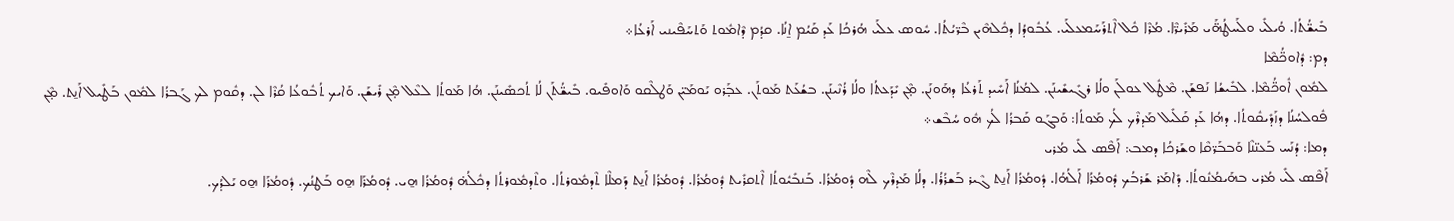ܒܺܝܫ̈ܳܬܳܐ. ܘܳܝܠܺܝ ܘܠܰܚܛܳܗ̈ܰܝ ܡܰܪܺܝܪ̈ܶܐ. ܡܳܪܶܐ ܟܽܠ ‌ܐܶܬܪܰܚܰܡܥܠܰܝ. ܥܳܒܽܘܕܳܐ ܕܟܽܠܗܶܝܢ ܒܶܪ̈ܝܳܬܳܐ. ܚܽܘܣ ܥܠܰܝ ܗܳܪܟܳܐ ܥܰܕ ܩܰܝܳܡ ܐ̱ܢܳܐ. ܩܕܳܡ ܕܶܐܡܽܘܬ ܘܰܬܚܰܦܶܝܢܝ ܐܰܪܥܳܐ܀
ܕܡ: ܕܽܐܘܟ̈ܳܡܶܐ
ܠܡܽܘܢ ܐܽܘܟ̈ܳܡܶܐ. ܠܒܺܝܫܳܐ ܢܰܦܫܰܢ. ܡܶܛܽܠ ܥܘܠܰܢ ܘܠܳܐ ܪܓܺܝܫܺܝܢܰܢ. ܠܡܳܢܳܐ ܐܰܚܺܝܕ ܬܰܪܥܳܐ ܕܗܰܘܢܰܢ. ܡ̣ܶܢ ܝܺܕܰܥܬܳܐ ܘܠܳܐ ܪܳܢܶܝܢܰܢ. ܒܫܳܥܰܬ ܡܰܘܬܰܢ. ܥܒ̣ܰܪܘ ܝܰܘܡܰܝ̈ܢ ܘܰܛܠܶܩܘ ܘܰܐܘܦܺܝܘ. ܒܺܝܫ̈ܳܬܰܢ ܠܳܐ ܬܳܟܣܺܝܢܰܢ. ܗܳܐ ܡܰܘܬܳܐ ܠܥܶܠ ܡ̣ܶܢ ܪܺܝܫܰܢ. ܘܰܐܝܟ ܬܳܒܽܘܥܳܐ ܩܳܪܶܐ ܠܢ. ܕܩܽܘܡ ܠܟ ܓܰܒܪܳܐ ܠܡܽܘܢ ܒܰܛܺܝܠ ‌ܐܰܢ̱ܬ. ܡ̣ܶܢ ܦܽܘܠܚܳܢܳܐ ܕܙܰܕܺܝܩܽܘܬܳܐ. ܕܗܳܐ ܥܰܕ ܩܰܠܺܝܠ ܡܰܕܪܶܟ ܠܳܟ ܡܰܘܬܳܐ: ܘܰܒܓܰܘ ܩܰܒܪܳܐ ܠܳܟ ܗܽܘ ܚܳܒܶܫ܀
ܕܡܐ: ܕܳܢܰܚ ܒܰܥܢ̈ܢܶܐ ܘܰܒܒܰܪ̈ܩܶܐ ܘܫܰܪܟܳܐ ܕܡܒ: ܐܰܦܶܣ ܠܺܝ ܡܳܪܝ
ܐܰܦܶܣ ܠܺܝ ܡܳܪܝ ܒܗܰܝܡܳܢܽܘܬܳܐ. ܕܺܐܡܰܪ ܫܰܪܒܳܟ ܕܽܘܡܳܪܳܐ ܐܰ‌ܠܳܗܳܐ. ܕܽܘܡܳܪܳܐ ܐܰܢ̱ܬ ܓܶܝܪ ܒܰܫܪܳܪܳܐ. ܕܠܳܐ ܡܰܕܪܶܟ ܠܶܗ ܕܽܘܡܳܪܳܐ. ܒܰܢܒܺܝܽܘܬܳܐ ܐܶܬܩܪܺܝܬ ܕܽܘܡܳܪܳܐ. ܕܽܘܡܳܪܳܐ ܐܰܢ̱ܬ ܕܰܡܠܶܐ ܬܶܕܡܽܘܪܬܳܐ. ܘܬܶܕܡܽܘܪܬܳܐ ܕܟܽܠܳܗ̇ ܕܽܘܡܳܪܳܐ ܗ̱ܝ. ܕܽܘܡܳܪܰܐ ܗ̱ܘ ܒܰܛܢܳܟ. ܕܽܘܡܳܪܰܐ ܗ̱ܘ ܝܰܠܕܳܟ.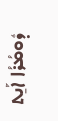ܕܽܘܡܳܪܳܐ ܐܰܢ̱ܬ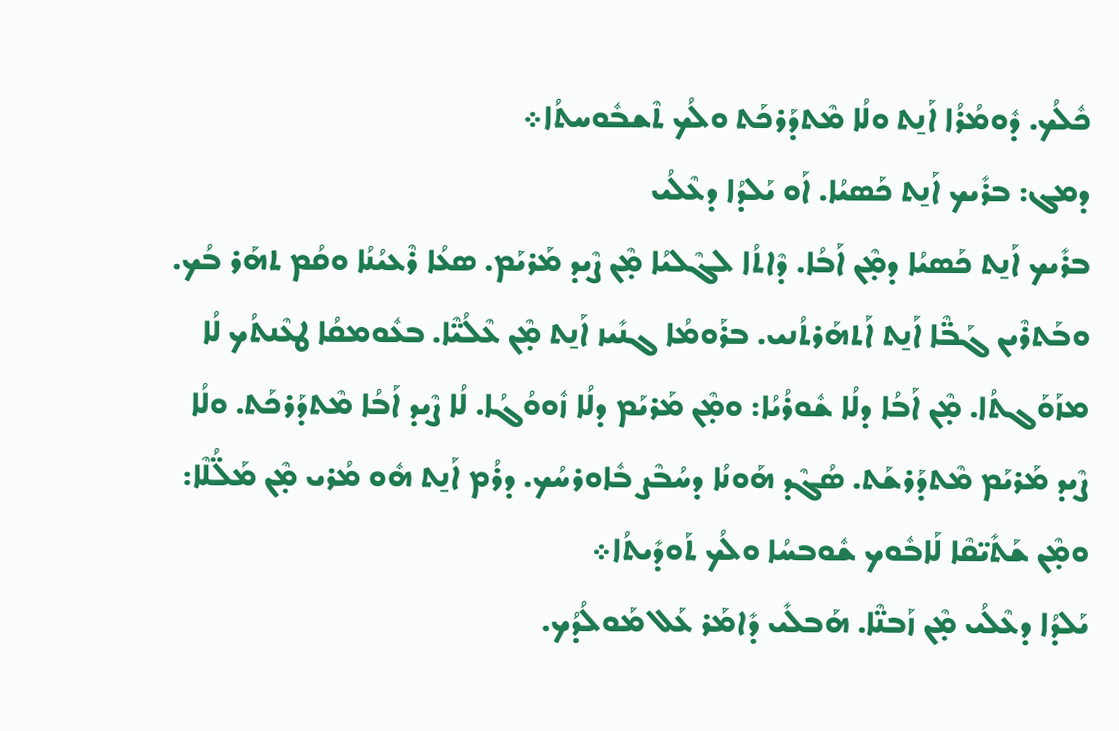ܟܽܠܳܟ. ܕܽܘܡܳܪܳܐ ܐܰܢ̱ܬ ܘܠܳܐ ܡܶܬܕܰܪܟܰܬ ܘܠܳܟ ܬܶܫܒܽܘܚܬܳܐ܀
ܕܡܓ: ܒܪܺܝܟ ܐܰܢ̱ܬ ܟܰܣܝܳܐ. ܐܰܘ ܝܰܠܕܳܐ ܕܥܶܠܳܝ
ܒܪܺܝܟ ܐܰܢ̱ܬ ܟܰܣܝܳܐ ܕܡ̣ܶܢ ܐܰܒܳܐ. ܕܶܐܬܳܐ ܠܓܶܠܝܳܐ ܡ̣ܶܢ ܨܶܝܕ ܡܰܪܝܰܡ. ܣܥܳܐ ܪܶܥܝܳܢܳܐ ܘܩܳܡ ܬܗܰܪ ܒܳܟ. ܘܒܰܬܪܶܝܢ ܓܰܒ̈ܶܐ ܐܰܢ̱ܬ ܐܰܬܗܰܪܬܳܢܝ. ܒܪܰܘܡܳܐ ܓܢܺܝܙ ܐܰܢ̱ܬ ܡ̣ܶܢ ܥܶܠܳܝ̈ܶܐ. ܒܥܽܘܡܩܳܐ ܛܥܶܢܬܳܟ ܠܳܐ ܡܙܰܘܰܓܬܳܐ. ܡ̣ܶܢ ܐܰܒܳܐ ܕܠܳܐ ܫܽܘܪܳܝܳܐ: ܘܡ̣ܶܢ ܡܰܪܝܰܡ ܕܠܳܐ ܙܽܘܘܳܓܳܐ. ܠܳܐ ܨܶܝܕ ܐܰܒܳܐ ܡܶܬܕܰܪܟܰܬ. ܘܠܳܐ ܨܶܝܕ ܡܰܪܝܰܡ ܡܶܬܕܰܪܫܰܬ. ܣܳܓܶܕ ܗܰܘܢܳܐ ܕܚܳܒܶܨ ܒܽܐܘܪܚܳܟ. ܕܪܳܡ ܐܰܢ̱ܬ ܗܽܘ ܡܳܪܝ ܡ̣ܶܢ ܡܰܠ̈ܳܠܶܐ: ܘܡ̣ܶܢ ܫܰܬܺܝ̈ܩܶܐ ܠܰܐܒܽܘܟ ܫܽܘܒܚܳܐ ܘܠܳܟ ܬܰܘܕܺܝܬܳܐ܀
ܝܰܠܕܳܐ ܕܥܶܠܳܝ ܡ̣ܶܢ ܙܰܒܢ̈ܶܐ. ܗܰܒܠܺܝ ܕܺܐܡܰܪ ܥܰܠ ܡܰܘܠܳܕܳܟ.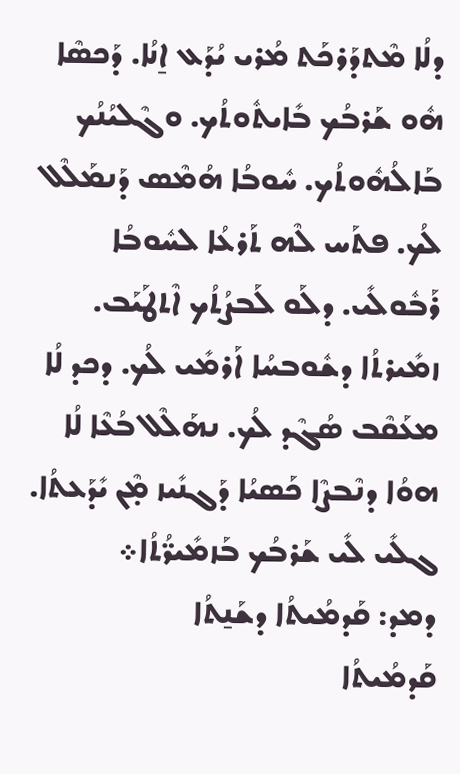ܕܠܳܐ ܡܶܬܕܰܪܟܰܬ ܡܳܪܝ ܝܳܕܰܥ ܐ̱ܢܳܐ. ܕܰܟܣܶܐ ܗܽܘ ܫܰܪܒܳܟ ܒܺܐܝܬܽܘܬܳܟ. ܘܓܶܠܝܳܢܳܟ ܒܰܐܠܳܗܽܘܬܳܟ. ܚܽܘܒܳܐ ܗܳܡܶܣ ܕܰܢܡܰܠܶܠ ܠܳܟ. ܦܬܰܚ ܠܶܗ ܬܰܪܥܳܐ ܠܚܽܘܒܳܐ ܪܰܒܽܘܠܺܝ. ܕܠܰܘ ܠܰܒܨܳܬܳܟ ܐܶܬܛܰܝܰܒ. ܙܡܺܝܪܬܳܐ ܕܫܽܘܒܚܳܐ ܐܰܪܡܺܝ ܠܳܟ. ܕܟܕ ܠܳܐ ܡܥܰܩܶܒ ܣܳܓܶܕ ܠܳܟ. ܢܗܰܠܶܠ ܒܳܥܶܐ ܠܳܐ ܗܘܳܐ ܕܢܶܒܨܶܐ ܟܰܣܝܳܐ ܕܰܓܢܺܝܙ ܡ̣ܶܢ ܝܺܕܰܥܬܳܐ. ܓܠܺܝ ܠܺܝ ܫܰܪܒܳܟ ܒܰܙܡܺܝܪ̈ܳܬܳܐ܀
ܕܡܕ: ܩܰܕܡܳܝܬܳܐ ܕܫܰܢ̱ܬܳܐ
ܩܰܕܡܳܝܬܳܐ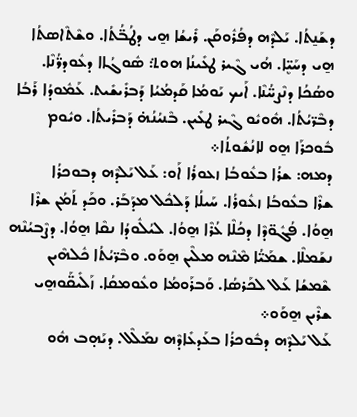ܕܫܰܢ̱ܬܳܐ. ܝܰܠܕܶܗ ܕܦܳܪܽܘܩܰܢ. ܪܺܝܫܳܐ ܗ̱ܝ ܕܛܳܒ̈ܳܬܳܐ. ܘܫܶܬܶܐܣܬܳܐ ܗ̱ܝ ܕܚܰܝܷ̈ܐ. ܗܳܝ ܓܶܝܪ ܛܥܺܝܢܳܐ ܗܘܬ݀: ܣܽܘܓܳܐܐ ܕܥܽܘܕܪ̈ܳܢܶܐ. ܘܣܳܟܳܐ ܕܢܶܨܚ̈ܳܢܶܐ. ܐܰܝܟ ܝܰܘܡܳܐ ܩܰܕܡܳܝܳܐ ܕܰܒܪܺܝܫܺܝܬ. ܥܰܡܽܘܕܳܐ ܪܰܒܳܐ ܕܒܶܪ̈ܝܳܬܳܐ. ܗܽܘܝܽܘ ܓܶܝܪ ܛܥܺܝܢ. ܒܶܢܝܳܢܳܗ̇ ܕܰܒܪܺܝܬܳܐ. ܘܝܽܘܡ ܒܽܘܟܪܰܐ ܗ̱ܘ ܠܐܢܳܫܽܘܬܳܐ܀
ܕܡܗ: ܫܪܳܐ ܒܥܽܘܒܳܐ ܙܥܘܪܳܐ ܐܰܘ: ܥܰܠ ܝܰܠܕܶܗ ܕܒܘܟܪܳܐ
ܫܪܶܐ ܒܥܽܘܒܳܐ ܙܥܽܘܪܳܐ. ܚܰܝܠܳܐ ܕܰܠܟܽܠ ܡܕܰܒܰܪ. ܘܟܰܕ ܬܰܡܳܢ ܫܪܶܐ ܗ̱ܘܳܐ. ܦܳܓܽܘ̈ܕܶܐ ܕܟܳܠܶܐ ܥܳܪܶܐ ܗ̱ܘܳܐ. ܠܝܳܠܽܘܕܳܐ ܢܩܶܐ ܗ̱ܘܳܐ. ܕܨܶܒܝܳܢܶܗ ܢܫܰܡܠܶܐ. ܫܡܰܝ̈ܳܐ ܡܶܢܶܗ ܡܠܶܝܢ ܗ̱ܘܰܘ. ܘܒܶܪ̈ܝܳܬܳܐ ܟܽܠܗܶܝܢ ܫܶܡܫܳܐ ܥܰܠ ܠܟܰܪܣܳܐ. ܘܰܒܪܰܘܡܳܐ ܘܥܽܘܡܩܳܐ. ܙܰܠܺܝܩ̈ܰܘܗ̱ܝ ܫܪܶܝܢ ܗ̱ܘܰܘ܀
ܥܰܠ ܝܰܠܕܶܗ ܕܒܽܘܟܪܳܐ ܒܥܰܕܥܺܐܕܶܗ ܢܡܰܠܶܠ. ܕܝܰܗ̣ܒ ܗܽܘ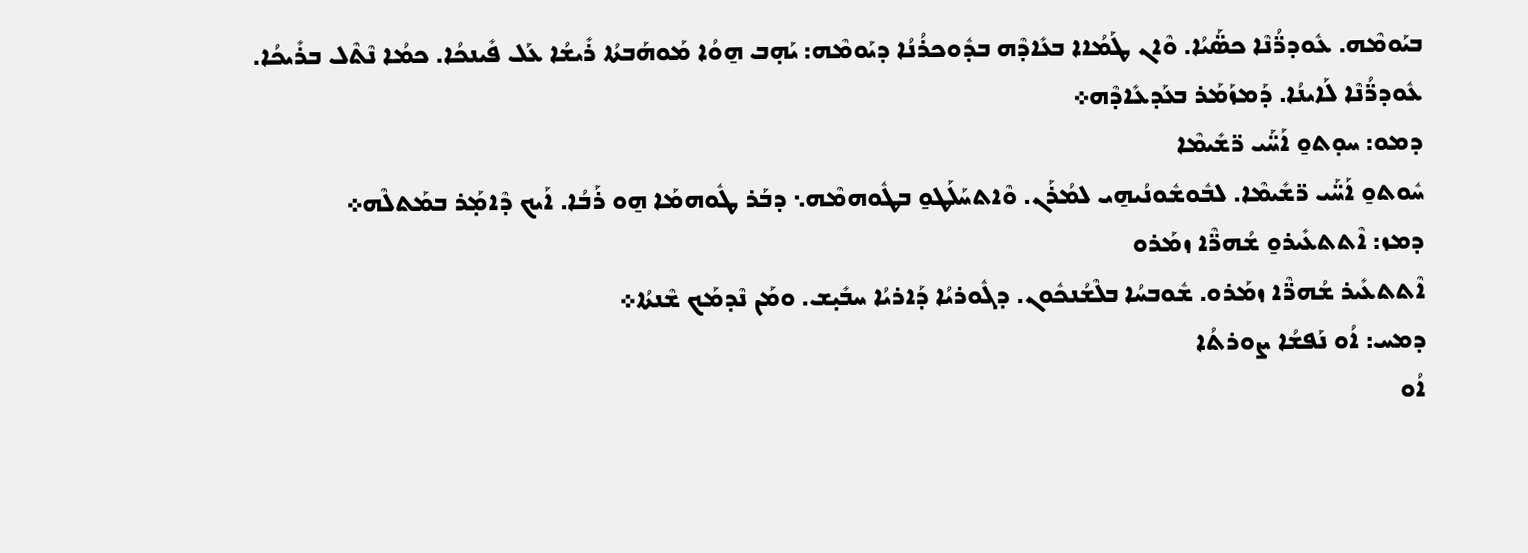ܒܝܰܘܡܶܗ. ܥܽܘܕܪ̈ܳܢܶܐ ܟܣ̈ܰܝܳܐ. ܘܶܐܢ ܛܰܡܳܐܐ ܒܥܺܐܕܶܗ ܒܕܽܘܟܪܳܢܳܐ ܕܝܰܘܡܶܗ: ܝܰܗ̣ܒ ܗ̱ܘܳܐ ܡܰܘܗܰܒܬܳܐ ܪܺܝܫܳܐ ܥܰܠ ܦܺܝܢܟܳܐ. ܟܡܳܐ ܢܶܬܶܠ ܒܪܺܝܟܳܐ. ܥܽܘܕܪ̈ܳܢܶܐ ܠܰܐܝܢܳܐ. ܕܰܡܙܰܡܰܪ ܒܥܰܕܥܺܐܕܶܗ܀
ܕܡܘ: ܚܘ̣ܬܘ̱ ܐܰܚ̈ܰܝ ܪ̈ܫܺܝܡܶܐ
ܚܽܘܬܘ̱ ܐܰܚ̈ܰܝ ܪ̈ܫܺܝܡܶܐ. ܠܒܽܘܫܽܘܢܳܝܗ̱ܝ ܠܡܳܪܰܢ. ܘܶܐܬܚܰܠܰܛܘ̱ ܒܛܽܘܗܡܶܗ܆ ܕܒܰܪ ܛܽܘܗܡܰܐ ܗ̱ܘ ܪܰܒܳܐ. ܐܰܝܟ ܕܶܐܡ̣ܰܪ ܒܡܰܬܠܶܗ܀
ܕܡܙ: ܐܶܬܬܥܺܝܪܘ̱ ܫܳܗܪ̈ܶܐ ܙܡܰܪܘ
ܐܶܬܬܥܺܝܪ ܫܳܗܪ̈ܶܐ ܙܡܰܪܘ. ܫܽܘܒܚܳܐ ܒܠܶܫܳܢܟܽܘܢ. ܕܓܽܘܪܝܳܐ ܕܰܐܪܝܳܐ ܚܒܺܝ̣ܫ. ܘܡܰܢ ܢܶܕܡܰܟ ܫܶܢܬܳܐ܀
ܕܡܚ: ܐܳܘ ܢܰܦܫܳܐ ܨܘܪܬܳܐ
ܐܳܘ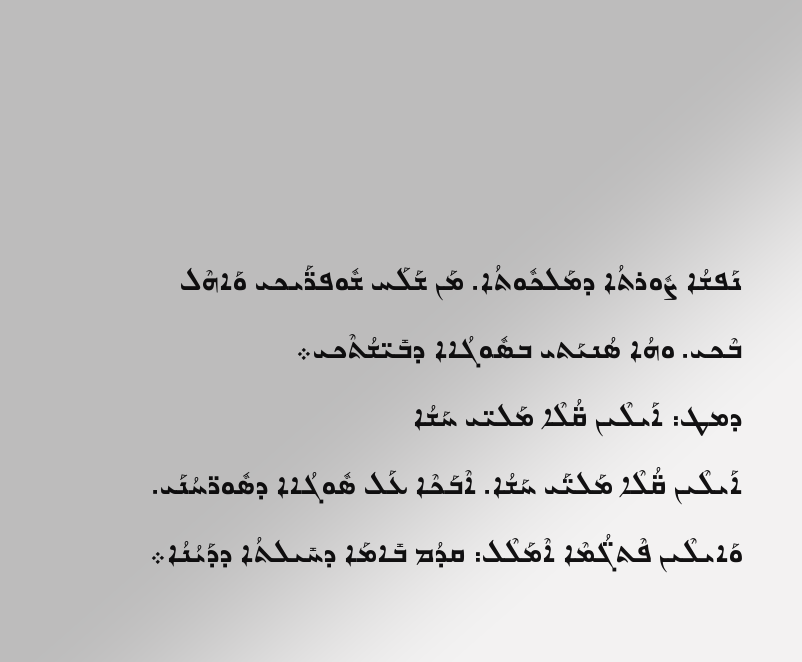ܢܰܦܫܳܐ ܨܽܘܪܬܳܐ ܕܡܰܠܟܽܘܬܳܐ. ܡܰܢ ܫܰܠܰܚ ܫܽܘܦܪ̈ܰܝܟܝ ܘܰܐܗܶܠ ܒܶܟܝ. ܘܗܳܐ ܣܳܢܝܰܬܝ ܒܣܽܘܓܳܐܐ ܕܒܺܝ̈ܫܳܬܶܟܝ܀
ܕܡܛ: ܐܰܝܠܶܝܢ ܩ̈ܳܠܶܐ ܡܰܠܝ̈ܝ ܚܰܫܳܐ
ܐܰܝܠܶܝܢ ܩ̈ܳܠܶܐ ܡܰܠܝ̈ܰܝ ܚܰܫܳܐ. ܐܶܒܰܟܶܐ ܥܰܠ ܣܽܘܓܳܐܐ ܕܣܽܘܪ̈ܚܳܢܰܝ. ܘܰܐܝܠܶܝܢ ܦܶܬܓ̈ܳܡܶܐ ܐܶܡܰܠܶܠ: ܩܕܳܡ ܒܺܐܡܰܐ ܕܚܺܝܠܬܳܐ ܕܕܰܝܳܢܳܐ܀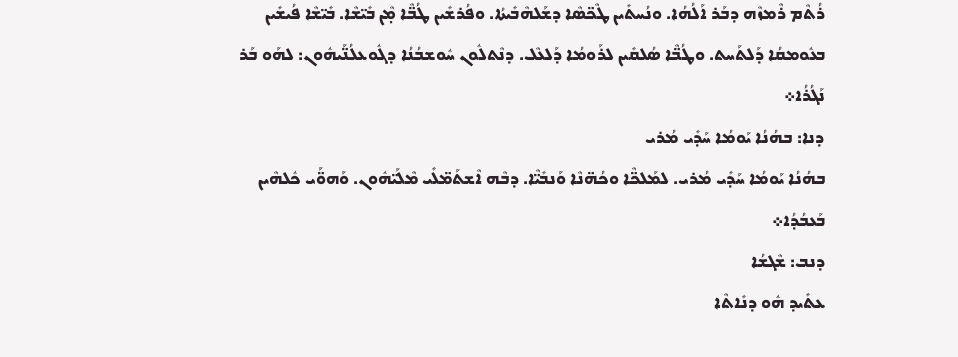ܪܳܬܶܡ ܪܶܡܙܶܗ ܕܒܰܪ ܐܰ‌ܠܳܗܳܐ. ܘܢܳܚܬܺܝܢ ܛܶܟ̈ܣܶܐ ܕܫܰܠܗܶܒܺܝܬܳܐ. ܘܦܳܪܫܺܝܢ ܛܳܒ̈ܶܐ ܡ̣ܶܢ ܒܺܝ̈ܫܶܐ. ܒܺܝ̈ܫܶܐ ܦܳܝܫܺܝܢ ܒܥܽܘܡܩܳܐ ܕܰܠܬܰܚܬ. ܘܛܳܒ̈ܶܐ ܣܳܠܩܺܝܢ ܠܪܰܘܡܳܐ ܕܰܠܥܶܠ. ܕܢܶܬܠܽܘܢ ܚܽܘܫܒܳܢܳܐ ܕܓܽܘܥܠܳܢ̈ܰܝܗܽܘܢ: ܠܗܰܘ ܒܰܪ ܢܰܓܳܪܳܐ܀
ܕܢܐ: ܒܗܳܢܳܐ ܝܰܘܡܳܐ ܚܰܕܺܝ ܡܳܪܝ
ܒܗܳܢܳܐ ܝܰܘܡܳܐ ܚܰܕܺܝ ܡܳܪܝ. ܠܡܰܠܟ̈ܶܐ ܘܟܳܗ̈ܢܶܐ ܘܰܢܒܺܝ̈ܶܐ. ܕܒܶܗ ܐܶܫܬܰܡ̈ܠܺܝ ܡܶܠܰܝ̈ܗܽܘܢ. ܘܰܗܘ̈ܰܝ ܟܽܠܗܶܝܢ ܒܰܥܒܳܕܳܐ܀
ܕܢܒ: ܫܶܓܫܳܐ
ܥܬܺܝܕ ܗܽܘ ܕܢܺܐܬܶܐ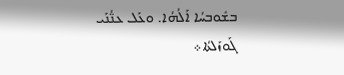ܒܫܽܘܒܚܳܐ ܐܰ‌ܠܳܗܳܐ. ܘܥܰܠ ܥܢ̈ܳܢܰܝ ܓܰܘܙܰܠܬܳܐ܀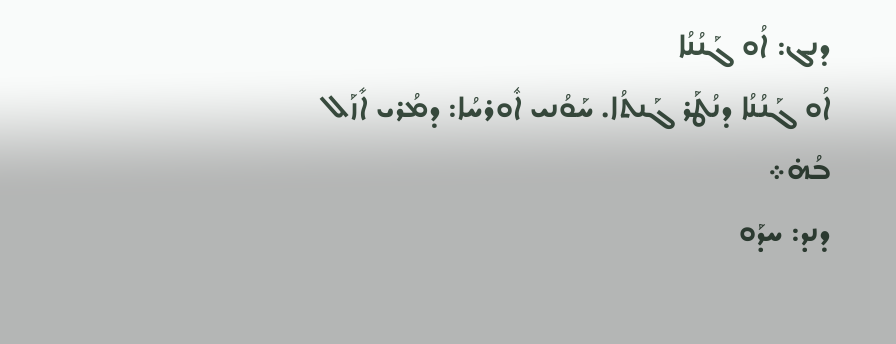ܕܢܓ: ܐܳܘ ܓܰܢܳܢܳܐ
ܐܳܘ ܓܰܢܳܢܳܐ ܕܢܳܛܰܪ ܓܰܢܬܳܐ. ܚܰܘܳܢܝ ܐܽܘܪܚܳܐ: ܕܡܳܪܝ ܐܺܙܰܠ ܒܳܗ̇܀
ܕܢܕ: ܚܕܰܘ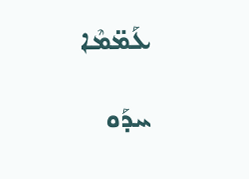ܥܰܡ̈ܡܶܐ
ܚܕܰܘ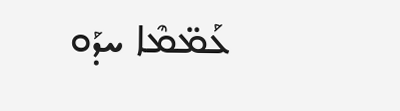ܥܰܡ̈ܡܶܐ ܚܕܰܘ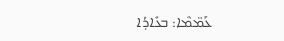ܥܰܡ̈ܡܶܐ: ܒܥܺܐܕܳܐ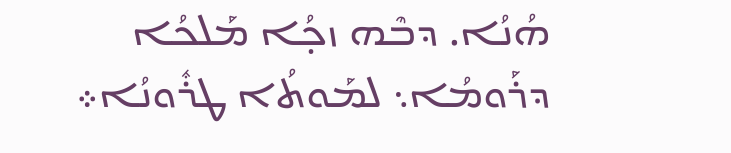ܗܳܢܳܐ. ܕܒܶܗ ܙܟ̣ܳܐ ܡܰܠܟܳܐ ܕܪܰܘܡܳܐ܆ ܠܡܰܘܬܳܐ ܛܪܽܘܢܳܐ܀